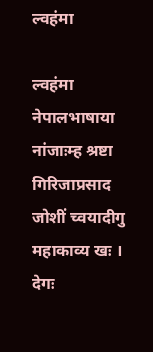ल्वहंमा

ल्वहंमा नेपालभाषाया नांजाःम्ह श्रष्टा गिरिजाप्रसाद जोशीं च्वयादीगु महाकाव्य खः । देगः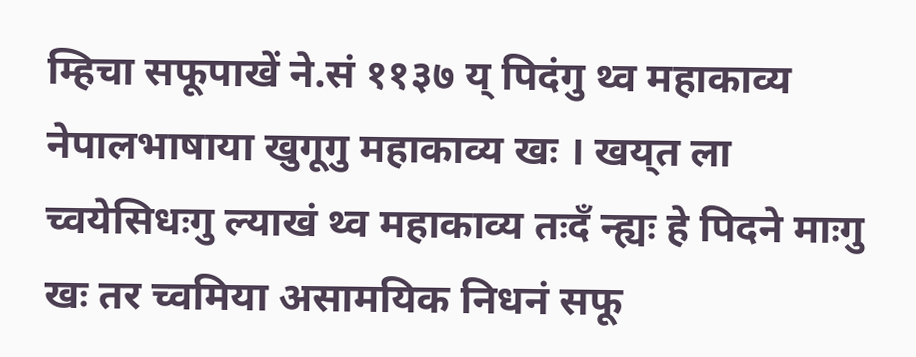म्हिचा सफूपाखें ने.सं ११३७ य् पिदंगु थ्व महाकाव्य नेपालभाषाया खुगूगु महाकाव्य खः । खय्‌त ला च्वयेसिधःगु ल्याखं थ्व महाकाव्य तःदँ न्ह्यः हे पिदने माःगु खः तर च्वमिया असामयिक निधनं सफू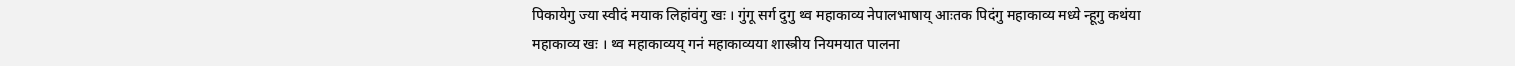पिकायेगु ज्या स्वीदं मयाक लिहांवंगु खः । गुंगू सर्ग दुगु थ्व महाकाव्य नेपालभाषाय् आःतक पिदंगु महाकाव्य मध्ये न्हूगु कथंया महाकाव्य खः । थ्व महाकाव्यय् गनं महाकाव्यया शास्त्रीय नियमयात पालना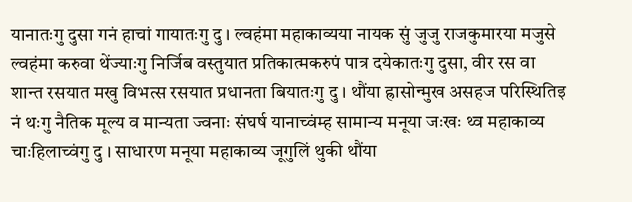यानातःगु दुसा गनं हाचां गायातःगु दु । ल्वहंमा महाकाव्यया नायक सुं जुजु राजकुमारया मजुसे ल्वहंमा करुवा थेंज्याःगु निर्जिब वस्तुयात प्रतिकात्मकरुपं पात्र दयेकातःगु दुसा, वीर रस वा शान्त रसयात मखु विभत्स रसयात प्रधानता बियातःगु दु । थौंया ह्रासोन्मुख असहज परिस्थितिइ नं थःगु नैतिक मूल्य व मान्यता ज्वनाः संघर्ष यानाच्वंम्ह सामान्य मनूया जःखः थ्व महाकाव्य चाःहिलाच्वंगु दु । साधारण मनूया महाकाव्य जूगुलिं थुकी थौंया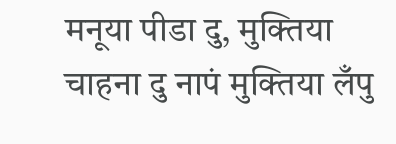मनूया पीडा दु, मुक्तिया चाहना दु नापं मुक्तिया लँपु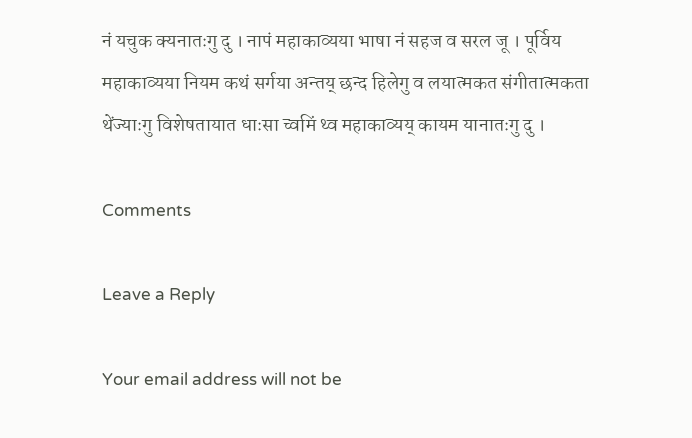नं यचुक क्यनातःगु दु । नापं महाकाव्यया भाषा नं सहज व सरल जू । पूर्विय महाकाव्यया नियम कथं सर्गया अन्तय् छन्द हिलेगु व लयात्मकत संगीतात्मकता थेंज्याःगु विशेषतायात धाःसा च्वमिं थ्व महाकाव्यय् कायम यानातःगु दु ।

Comments

Leave a Reply

Your email address will not be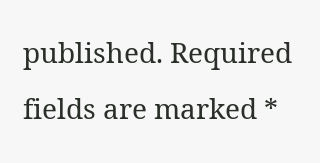published. Required fields are marked *